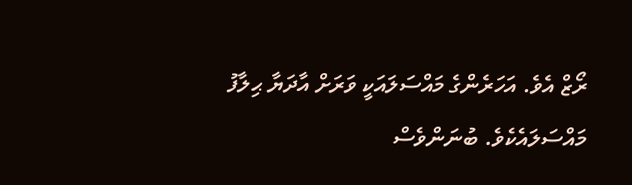ރޯޒް އެވެ. އަހަރެންގެ މައްސަލައަކީ ވަރަށް އާދަޔާ ޙިލާފު މައްސަލައެކެވެ. ބުނަންވެސް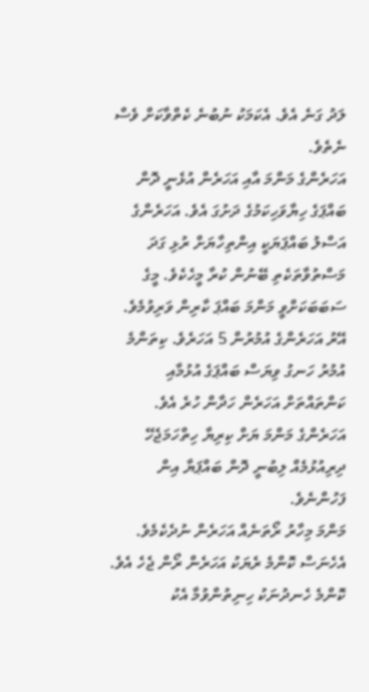ލަދު ގަނެ އެވެ. އެކަމަކު ނުބުނެ ކެތްވާކަށް ވެސް ނެތެވެ.
އަހަރެންގެ މަންމަ އާއި އަހަރެން އުޅެނީ ދޮން ބައްޕަގެ ހިޔާވަހިކަމުގެ ދަށުގަ އެވެ. އަހަރެންގެ އަސްލު ބައްޕަޔަކީ އިންތިހާޔަށް ރުޅި ގަދަ މަސްތުވާތަކެތި ބޭނުން ކުރާ މީހެކެވެ. މީގެ ސަބަބަކަށްވީ މަންމަ ބައްޕަ ކާރިން ވަރިވުމެވެ.
އޭރު އަހަރެންގެ އުމުރުން 5 އަހަރެވެ. ކިތަންމެ އުމުރު ހަނގު ވިޔަސް ބައްޕަގެ އުޅުމާއި ކަންތައްތަށް އަހަރެން ހަދާން ހުރެ އެވެ. އަހަރެންގެ މަންމަ ޔަށް ކިރިޔާ ހިތްހަމަޖެހޭ ދިރިއުޅުމެއް ލިބުނީ ދޮން ބައްޕަޔާ އިން ފަހުންނެވެ.
މަންމަ މިހާރު ރޯތަނެއް އަހަރެން ނުދެކެމެވެ. އެހެނަސް ކޮންމެ ރެޔަކު އަހަރެން ރޯން ޖެހެ އެވެ. ކޮންމެ ހެނދުނަކު ހިނިތުންވުމާ އެކު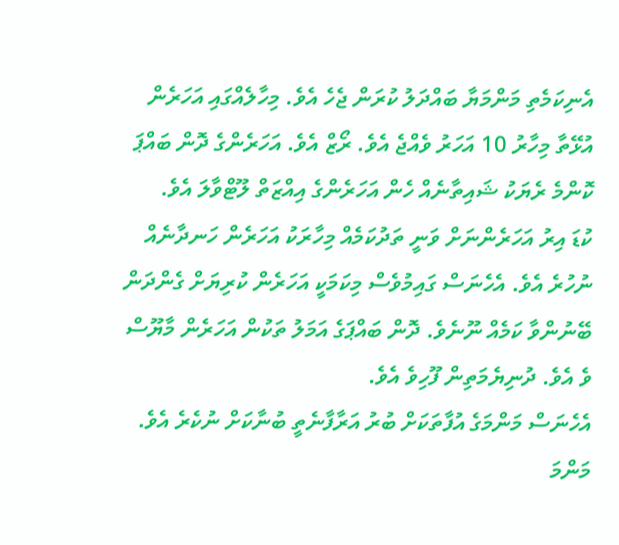އެނިކަމެތި މަންމަޔާ ބައްދަލު ކުރަން ޖެހެ އެވެ. މިހާލެއްގައި އަހަރެން އުޅޭތާ މިހާރު 10 އަހަރު ވެއްޖެ އެވެ. ރޯޒް އެވެ. އަހަރެންގެ ދޮން ބައްޕަ ކޮންމެ ރެޔަކު ޝައިތާނެއް ހެން އަހަރެންގެ އިއްޒަތް ލޫޓްވާލަ އެވެ.
ކުޑަ އިރު އަހަރެންނަށް ވަނީ ތަދުކަމެއް މިހާރަކު އަހަރެން ހަނދާނެއް ނުހުރެ އެވެ. އެހެނަސް ގައިމުވެސް މިކަމަކީ އަހަރެން ކުރިޔަށް ގެންދަން ބޭނުންވާ ކަމެއް ނޫނެވެ. ދޮން ބައްޕަގެ އަމަލު ތަކުން އަހަރެން މާޔޫސް ވެ އެވެ. ދުނިޔެމަތިން ފޫހިވެ އެވެ.
އެހެނަސް މަންމަގެ އުފާތަކަށް ބުރު އަރާފާނެތީ ބުނާކަށް ނުކެރެ އެވެ. މަންމަ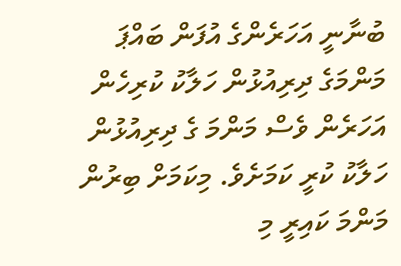ބުނާނީ އަހަރެންގެ އުފަން ބައްޕަ މަންމަގެ ދިރިއުޅުން ހަލާކު ކުރިހެން އަހަރެން ވެސް މަންމަ ގެ ދިރިއުޅުން ހަލާކު ކުރީ ކަމަށެވެ. މިކަމަށް ބިރުން މަންމަ ކައިރީ މި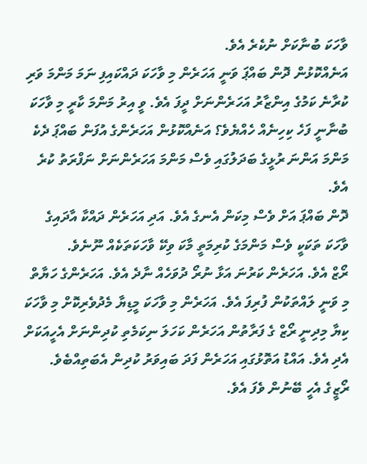ވާހަކަ ބުނާކަށް ނުކެރެ އެވެ.
އަނެއްކޮޅުން ދޮން ބައްޕަ ވަނީ އަހަރެން މި ވާހަކަ ދައްކައިފި ނަމަ މަންމަ ވަރި ކުރާނެ ކަމުގެ އިންޒާރު އަހަރެންނަށް ދީފަ އެވެ. ވީ އިރު މަންމަ ކާރީ މި ވާހަކަ ބުނާނީ ފަހެ ކިހިނެއް ހެއްޔެވެ؟ އަނެއްކޮޅުން އަހަރެންގެ އުފަން ބައްޕަ ދެކެ މަންމަ އަންނަ ރުޅީގެ ބަދަލުގައި ވެސް މަންމަ އަހަރެންނަށް ނަފްރަތު ކުރެ އެވެ.
ދޮން ބައްޕަ އަށް ވެސް މިކަން އެނގެ އެވެ. އަދި އަހަރެން ދައްކާ އާދައިގެ ވާހަކަ ތަކަކީ ވެސް މަންމަގެ ކުރިމަތީ މާކަ ވިކޭ ވާހަކަތަކެއް ނޫނެވެ.
ރޯޒް އެވެ. އަހަރެން ކަރުނަ އަޅާ ނުރޯ ދުވަހެއް ނާދެ އެވެ. އަހަރެންގެ ހަޔާތް މި ވަނީ ލައްތަކުން ފުރިފަ އެވެ. އަހަރެން މި ވާހަކަ މީޑިޔާ މެދުވެރިކޮށް މި ވާހަކަ ކިޔާ މިދިނީ ރޯޒް ގެ ފަރާތުން އަހަރެން ކަހަލަ ނިކަމެތި ކުދިންނަށް އެހީއަކަށް އެދި އެވެ. އައްޑު އަތޮޅުގައި އަހަރެން ފަދަ ބައިވަރު ކުދިން އެބަތިއްބެވެ. ރޯޒީގެ އެހީ ބޭނުން ވެފަ އެވެ.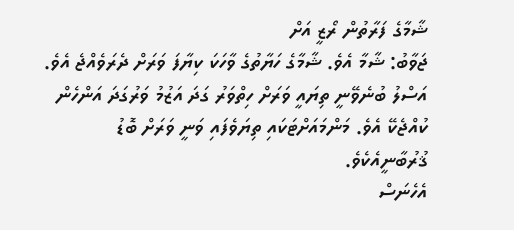ޝާމާގެ ފަރާތުން ރޯޒީ އަށް
ޖަވާބު: ޝާމާ އެވެ. ޝާމާގެ ހަޔާތުގެ ވާހަކަ ކިޔާފަ ވަރަށް ދެރަވެއްޖެ އެވެ. އަސްލު ބުނެވޭނީ ތިޔައީ ވަރަށް ހިތްވަރު ގަދަ އަޒުމު ވަރުގަދަ އަންހެން ކުއްޖެކޭ އެވެ. މަންމައަށްޓަކައި ތިޔަވެފައި ވަނީ ވަރަށް ބޮޑު ޤުރުބާނީއެކެވެ.
އެހެނަސް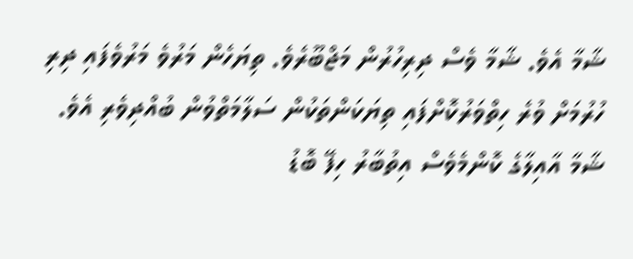ޝާމާ އެވެ. ޝާމާ ވެސް ދިރިހުރުން މަޖްބޫރެވެ. ތިޔަހެން މަރުވެ މަރުވެފައި ދިރި ހުރުމަށް ވުރެ ހިތްވަރުކޮށްފައި ތިޔަކަންތަކުން ސަލާމަތްވުން ބުއްދިވެރި އެވެ.
ޝާމާ އާއިލާގެ ކޮންމެވެސް އިތުބާރު ހިފޭ ބޮޑު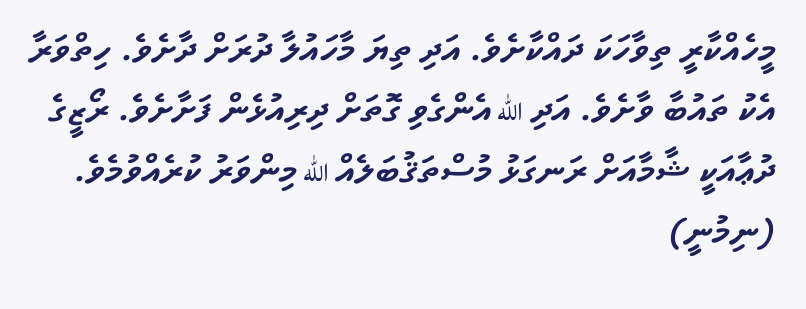މީހެއްކާރީ ތިވާހަކަ ދައްކާށެވެ. އަދި ތިޔަ މާހައުލާ ދުރަށް ދާށެވެ. ހިތްވަރާ އެކު ތައުބާ ވާށެވެ. އަދި الله އެންގެވި ގޮތަށް ދިރިއުޅެން ފަށާށެވެ. ރޯޒީގެ ދުޢާއަކީ ޝާމާއަށް ރަނގަޅު މުސްތަޤުބަލެއް الله މިންވަރު ކުރެއްވުމެވެ.
(ނިމުނީ)